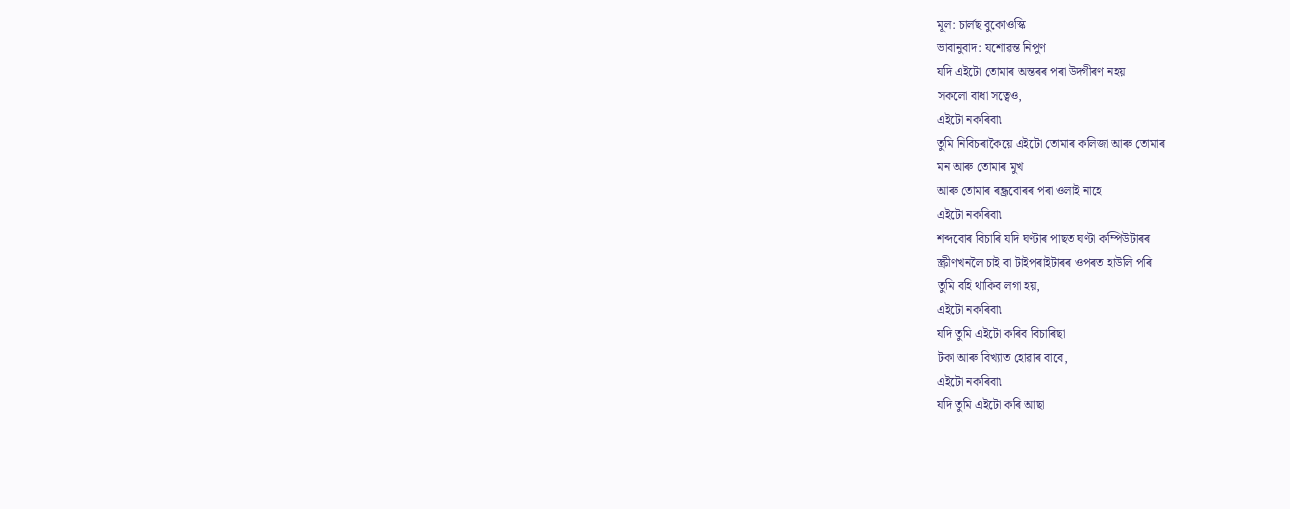মূল: চাৰ্লছ বুকোওস্কি
ভাবানুবাদ: যশোৱন্ত নিপুণ
যদি এইটো তোমাৰ অন্তৰৰ পৰা উদ্গীৰণ নহয়
সকলো বাধা সত্বেও,
এইটো নকৰিবা৷
তুমি নিবিচৰাকৈয়ে এইটো তোমাৰ কলিজা আৰু তোমাৰ
মন আৰু তোমাৰ মুখ
আৰু তোমাৰ ৰন্ধ্ৰবোৰৰ পৰা ওলাই নাহে
এইটো নকৰিবা৷
শব্দবোৰ বিচাৰি যদি ঘণ্টাৰ পাছত ঘণ্টা কম্পিউটাৰৰ
স্ক্ৰীণখনলৈ চাই বা টাইপৰাইটাৰৰ ওপৰত হাউলি পৰি
তুমি বহি থাকিব লগা হয়,
এইটো নকৰিবা৷
যদি তুমি এইটো কৰিব বিচাৰিছা
টকা আৰু বিখ্যাত হোৱাৰ বাবে,
এইটো নকৰিবা৷
যদি তুমি এইটো কৰি আছা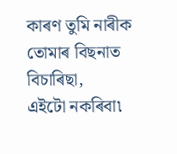কাৰণ তুমি নাৰীক তোমাৰ বিছনাত বিচাৰিছা,
এইটো নকৰিবা৷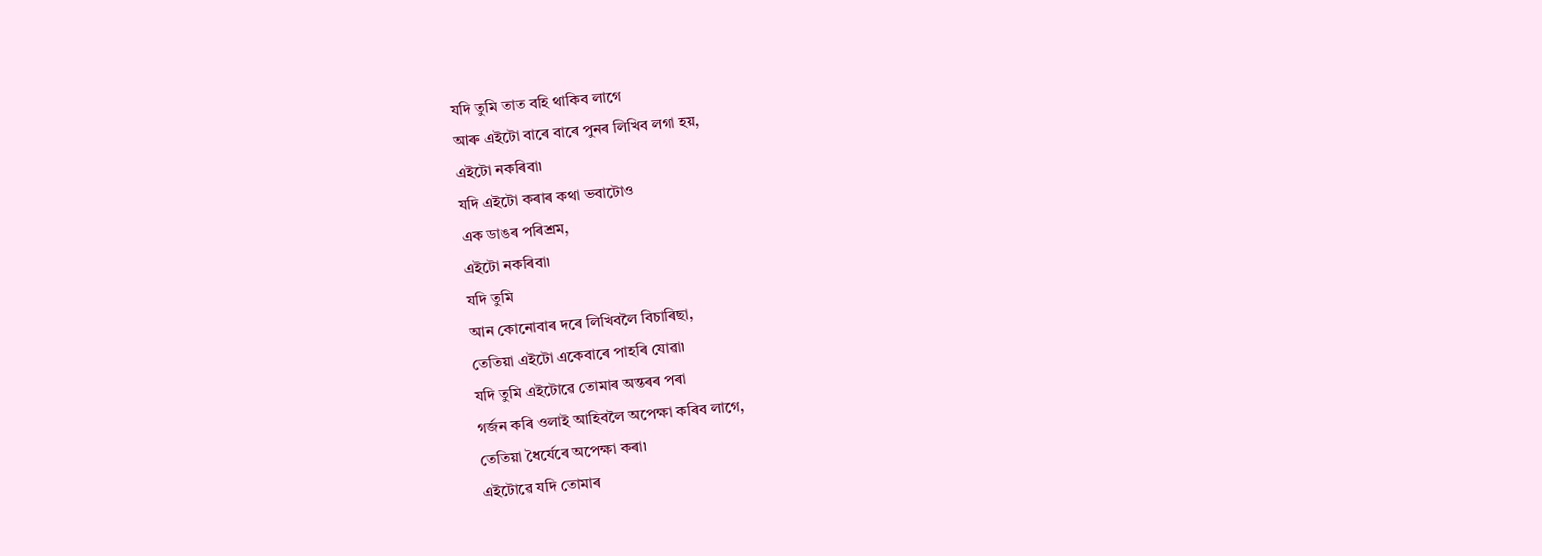যদি তুমি তাত বহি থাকিব লাগে
আৰু এইটো বাৰে বাৰে পুনৰ লিখিব লগা হয়,
এইটো নকৰিবা৷
যদি এইটো কৰাৰ কথা ভবাটোও
এক ডাঙৰ পৰিশ্ৰম,
এইটো নকৰিবা৷
যদি তুমি
আন কোনোবাৰ দৰে লিখিবলৈ বিচাৰিছা,
তেতিয়া এইটো একেবাৰে পাহৰি যোৱা৷
যদি তুমি এইটোৱে তোমাৰ অন্তৰৰ পৰা
গৰ্জন কৰি ওলাই আহিবলৈ অপেক্ষা কৰিব লাগে,
তেতিয়া ধৈৰ্যেৰে অপেক্ষা কৰা৷
এইটোৱে যদি তোমাৰ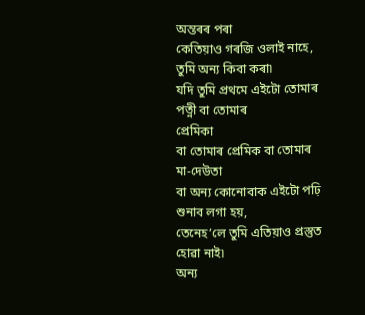অন্তৰৰ পৰা
কেতিয়াও গৰজি ওলাই নাহে,
তুমি অন্য কিবা কৰা৷
যদি তুমি প্ৰথমে এইটো তোমাৰ পত্নী বা তোমাৰ
প্ৰেমিকা
বা তোমাৰ প্ৰেমিক বা তোমাৰ মা-দেউতা
বা অন্য কোনোবাক এইটো পঢ়ি শুনাব লগা হয়,
তেনেহ’লে তুমি এতিয়াও প্ৰস্তুত হোৱা নাই৷
অন্য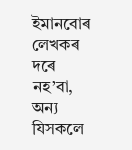ইমানবোৰ লেখকৰ দৰে নহ’বা,
অন্য যিসকলে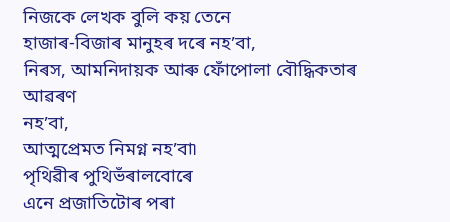নিজকে লেখক বুলি কয় তেনে
হাজাৰ-বিজাৰ মানুহৰ দৰে নহ’বা,
নিৰস, আমনিদায়ক আৰু ফোঁপোলা বৌদ্ধিকতাৰ আৱৰণ
নহ’বা,
আত্মপ্ৰেমত নিমগ্ন নহ’বা৷
পৃথিৱীৰ পুথিভঁৰালবোৰে
এনে প্ৰজাতিটোৰ পৰা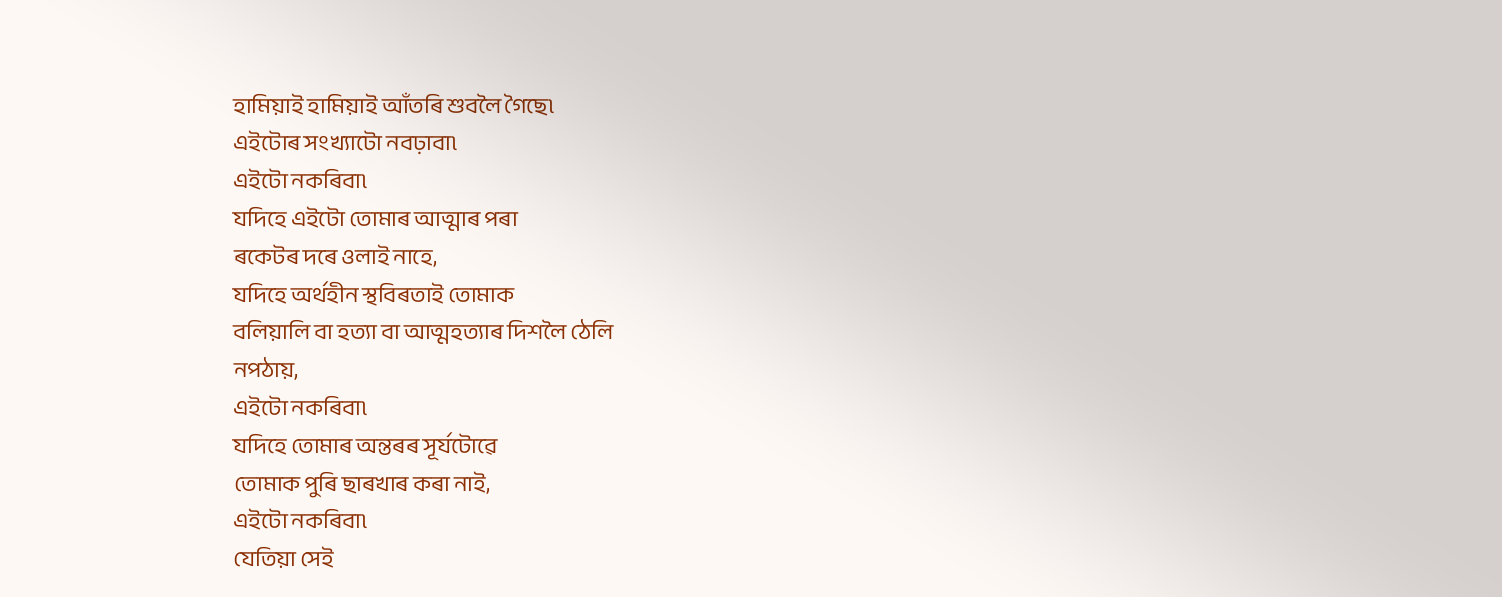হামিয়াই হামিয়াই আঁতৰি শুবলৈ গৈছে৷
এইটোৰ সংখ্যাটো নবঢ়াবা৷
এইটো নকৰিবা৷
যদিহে এইটো তোমাৰ আত্মাৰ পৰা
ৰকেটৰ দৰে ওলাই নাহে,
যদিহে অৰ্থহীন স্থবিৰতাই তোমাক
বলিয়ালি বা হত্যা বা আত্মহত্যাৰ দিশলৈ ঠেলি
নপঠায়,
এইটো নকৰিবা৷
যদিহে তোমাৰ অন্তৰৰ সূৰ্যটোৱে
তোমাক পুৰি ছাৰখাৰ কৰা নাই,
এইটো নকৰিবা৷
যেতিয়া সেই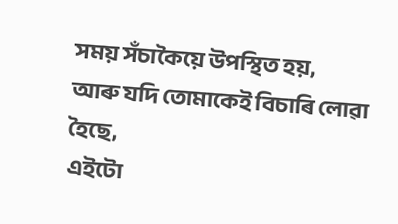সময় সঁচাকৈয়ে উপস্থিত হয়,
আৰু যদি তোমাকেই বিচাৰি লোৱা হৈছে,
এইটো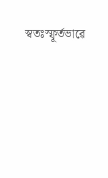স্বতঃস্ফূৰ্তভাৱে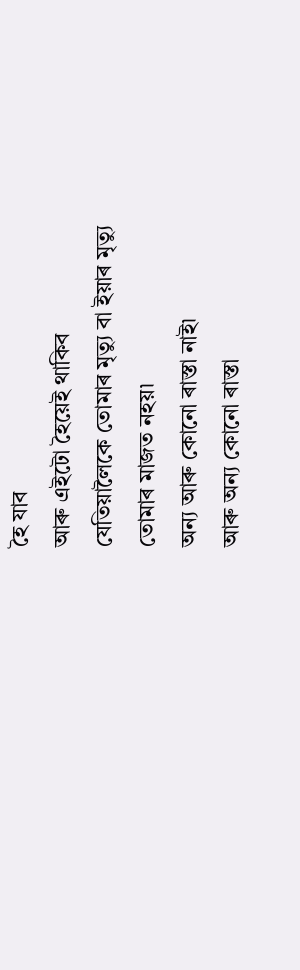হৈ যাব
আৰু এইটো হৈয়েই থাকিব
যেতিয়ালৈকে তোমাৰ মৃত্যু বা ইয়াৰ মৃত্যু
তোমাৰ মাজত নহয়৷
অন্য আৰু কোনো ৰাস্তা নাই৷
আৰু অন্য কোনো ৰাস্তা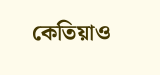কেতিয়াও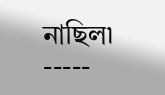নাছিল৷
-----